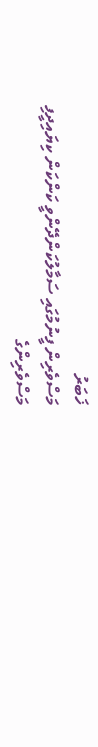ޚަބަރު
މަސްވެރިން ފީނުމުގައި ސަމާލުކަންދޭންވީ ކަންކަން ކިޔައިދީފި
މަސްވެރިންގެ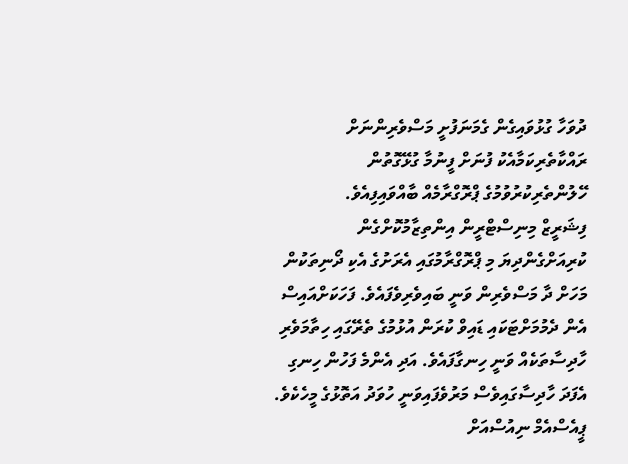ދުވަހާ ގުޅުވައިގެން ގެމަނަފުށީ މަސްވެރިންނަށް ރައްކާތެރިކަމާއެކު ފުނަށް ފީނުމާ ގުޅޭގޮތުން ހޭލުންތެރިކުރުވުމުގެ ޕްރޮގްރާމެއް ބާއްވައިފިއެވެ.
ފިޝަރީޒް މިނިސްޓްރީން އިންތިޒާމުކޮށްގެން ކުރިއަށްގެންދިޔަ މި ޕްރޮގްރާމުގައި އެރަށުގެ އެކި ދޯނިތަކުން މަހަށް ދާ މަސްވެރިން ވަނީ ބައިވެރިވެފައެވެ. ފަހަކަށްއައިސް އެން ދެމުމަށްޓަކައި ޑައިވް ކުރަން އުޅުމުގެ ތެރޭގައި ހިތާމަވެރި ހާދިސާތަކެއް ވަނީ ހިނގާފައެވެ. އަދި އެންމެ ފަހުން ހިނގި އެފަދަ ހާދިސާގައިވެސް މަރުވެފައިވަނީ ހުވަދު އަތޮޅުގެ މީހެކެވެ.
ޕީއެސްއެމް ނިއުސްއަށް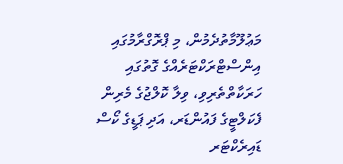މަޢުލޫމާތުދެމުން، މި ޕްރޮގްރާމުގައި އިންސްޓްރަކްޓަރެއްގެ ގޮތުގައި ހަރަކާތްތެރިވި، ވިލާ ކޮލްޖުގެ މެރިން ފެކަލްޓީގެ ފައުންޑަރ، އަދި ޕަޑީގެ ކޯސް ޑައިރެކްޓަރ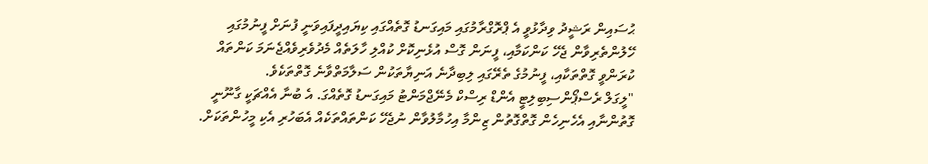ޙުސައިން ރަޝީދު ވިދާޅުވީ އެ ޕްރޮގްރާމުގައި މައިގަނޑު ގޮތެއްގައި ކިޔައިދީފައިވަނީ ފުނަށް ފީނުމުގައި ހޭލުންތެރިވާން ޖެހޭ ކަންކަމާއި، ފީނަން ގޮސް އުޅެނިކޮށް ކުއްލި ހާލަތެއް މެދުވެރިވެއްޖެނަމަ ކަންތައް ކުރަންވީ ގޮތްތަކާއި، ފީނުމުގެ ތެރޭގައި ލިބިދާނެ އަނިޔާތަކުން ސަލާމަތްވާނެ ގޮތްތަކެވެ.
"ލީގަލް ރެސްޕޯންސިބިލިޓީ އެންޑް ރިސްކް މެނޭޖްމަންޓު މައިގަނޑު ގޮތެއްގަ. އެ ބުނާ އެއްޗަކީ ގާނޫނީ ގޮތުންނާއި އެހެނިހެން ގޮތްގޮތުން ޒިންމާ އިހުމާލުވާން ނުޖެހޭ ކަންތައްތަކެއް އެބަހުރި އެކި މީހުންތަކަށް.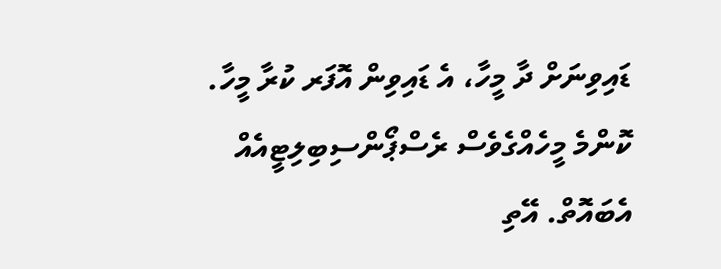ޑައިވިނަށް ދާ މީހާ، އެ ޑައިވިން އޮފަރ ކުރާ މީހާ. ކޮންމެ މީހެއްގެވެސް ރެސްޕޯންސިބިލިޓީއެއް އެބައޮތް. އޭތި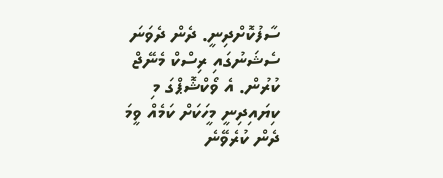ސާފުކޮށްދިނީ. ދެން ދެވަނަ ސެޝަނުގައި ރިސްކް މެނޭޖް ކުރުން. އެ ވޯކްޝޮޕްގަ މި ކިޔައިދިނީ މީހަކަށް ކަމެއް ވީމަ ދެން ކުރެވޭނެ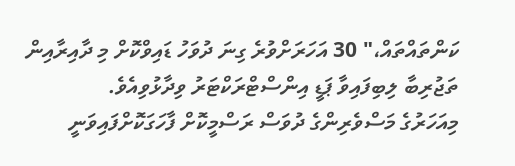ކަންތައްތައް،" 30 އަހަރަށްވުރެ ގިނަ ދުވަހު ޑައިވްކޮށް މި ދާއިރާއިން ތަޖުރިބާ ލިބިފައިވާ ޕަޑީ އިންސްޓްރަކްޓަރު ވިދާޅުވިއެވެ.
މިއަހަރުގެ މަސްވެރިންގެ ދުވަސް ރަސްމީކޮށް ފާހަގަކޮށްފައިވަނީ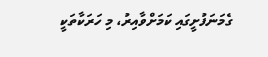ގެމަނަފުށީގައި ކަމަށްވާއިރު، މި ހަރަކާތަކީ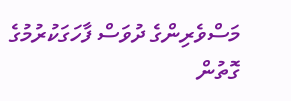މަސްވެރިންގެ ދުވަސް ފާހަގަކުރުމުގެ ގޮތުން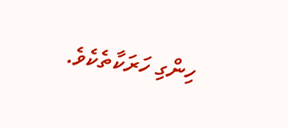ހިންގި ހަރަކާތެކެވެ.